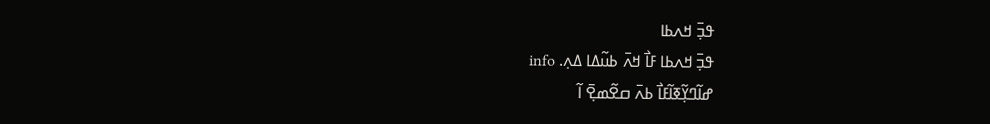ߟߏ߲߫ ߞߍߕߊ
ߟߏ߲߫ ߞߍߕߊ ߓߊ߯ ߞߍ߫ ߕߎ߬ߡߊ ߡߍ߲. info
ߝߊ߬ߣߌ߲߬ߧߊ߬ߓߊ߯ ߕߍ߫ ߛߐ߬ߘߐ߲߫ ߊ߬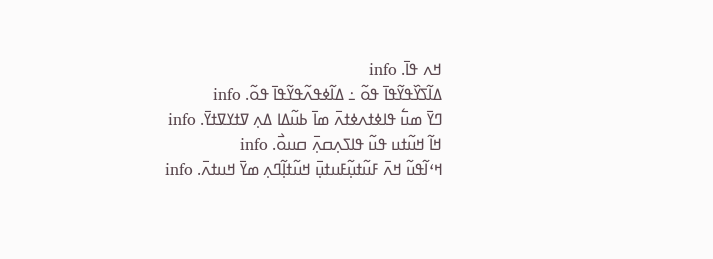ߞߍ ߟߊ߫. info
ߡߊ߬ߖߌ߰ߟߌ߬ߟߊ߫ ߟߋ߬ ߸ ߡߊ߬ߦߟߍ߬ߟߌ߬ߟߊ߫ ߟߋ߬. info
ߣߌ߫ ߘߎ߱ ߟߊߦߙߍߦߙߍ߫ ߘߊ߫ ߕߎ߬ߡߊ ߡߍ߲ ߜߙߌߜߙߌ߫. info
ߞߊ߬ ߞߎ߬ߙߎ ߟߎ߬ ߟߊߖߍ߲ߛߍ߲߫ ߛߎߋ߯. info
ߞߵߊ߬ߟߎ߬ ߞߍ߫ ߓߎ߬ߙߎ߲߬ߓߎߙߎ߲߫ ߞߎ߬ߙߊ߲߬ߣߍ߲ ߘߌ߫ ߞߎߙߍ߫. info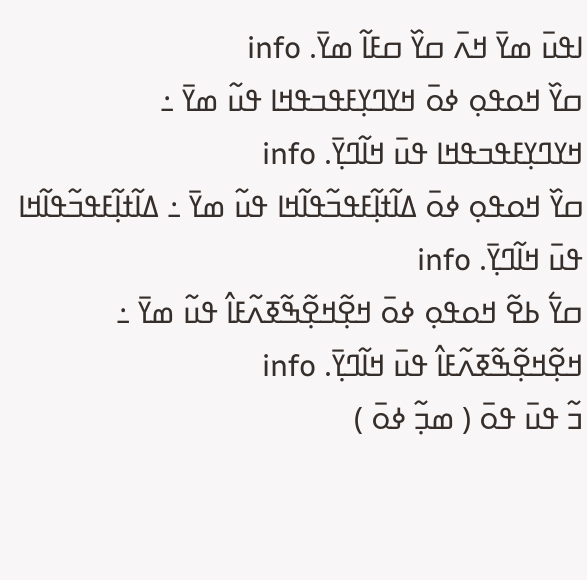ߊߟߎ߫ ߘߌ߫ ߞߍ߫ ߛߌ߰ ߛߓߊ߬ ߘߌ߫. info
ߛߌ߰ ߞߋߟߋ߲ ߦߋ߫ ߞߌߣߌ߲ߓߟߏߟߞߊ ߟߎ߬ ߘߌ߫ ߸ ߞߌߣߌ߲ߓߟߏߟߞߊ ߟߎ߫ ߞߊ߬ߣߌ߲߫. info
ߛߌ߰ ߞߋߟߋ߲ ߦߋ߫ ߡߊ߬ߙߊ߲߬ߓߟߏ߬ߟߊ߬ߞߊ ߟߎ߬ ߘߌ߫ ߸ ߡߊ߬ߙߊ߲߬ߓߟߏ߬ߟߊ߬ߞߊ ߟߎ߫ ߞߊ߬ߣߌ߲߫. info
ߛߌ߱ ߕߐ߬ ߞߋߟߋ߲ ߦߋ߫ ߞߐ߲߬ߞߐ߲߬ߒ߬ߧߍ߬ߓߊ߮ ߟߎ߬ ߘߌ߫ ߸ ߞߐ߲߬ߞߐ߲߬ߒ߬ߧߍ߬ߓߊ߮ ߟߎ߫ ߞߊ߬ߣߌ߲߫. info
ߏ߬ ߟߎ߫ ߟߋ߫ ( ߘߏ߲߬ ߦߋ߫ )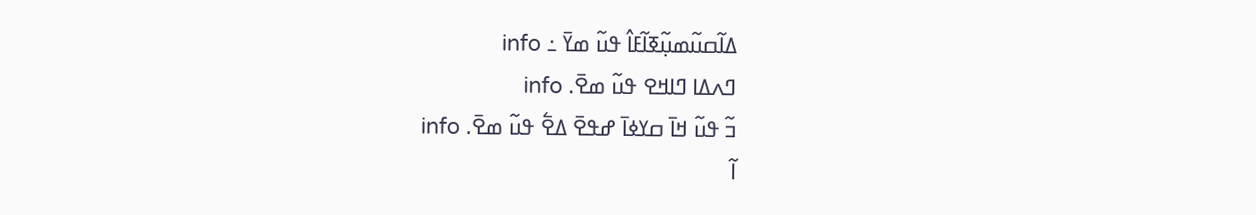ߡߊ߬ߛߎ߬ߘߎ߲߬ߧߊ߬ߓߊ߮ ߟߎ߬ ߘߌ߫ ߸ info
ߣߍߡߊ ߣߊߞߐ ߟߎ߬ ߘߐ߫. info
ߏ߬ ߟߎ߬ ߞߊ߫ ߛߌߦߊ߫ ߝߟߐ߫ ߡߐ߱ ߟߎ߬ ߘߐ߫. info
ߊ߬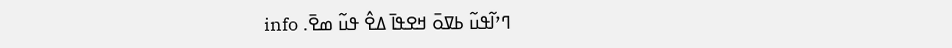ߣߴߊ߬ߟߎ߬ ߕߜߋ߫ ߞߐߟߊ߫ ߡߐ߮ ߟߎ߬ ߘߐ߫. info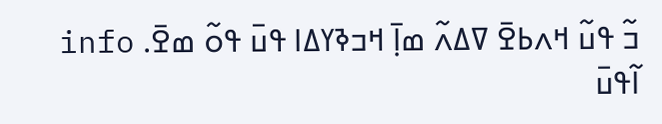ߏ߬ ߟߎ߬ ߞߍߕߐ߫ ߜߡߍ߬ ߘߊ߲߫ ߞߏߢߌߡߊ ߟߎ߫ ߟߋ߬ ߘߐ߫. info
ߊ߬ߟߎ߫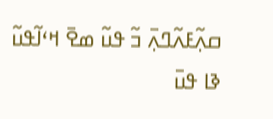ߛߍ߲߬ߓߍ߬ߣߍ߲߫ ߏ߬ ߟߎ߬ ߘߐ߫ ߞߵߊ߬ߟߎ߬ ߢߊ ߟߎ߫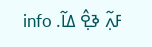ߓߍ߲߬ ߢߐ߲߮ ߡߊ߬. info